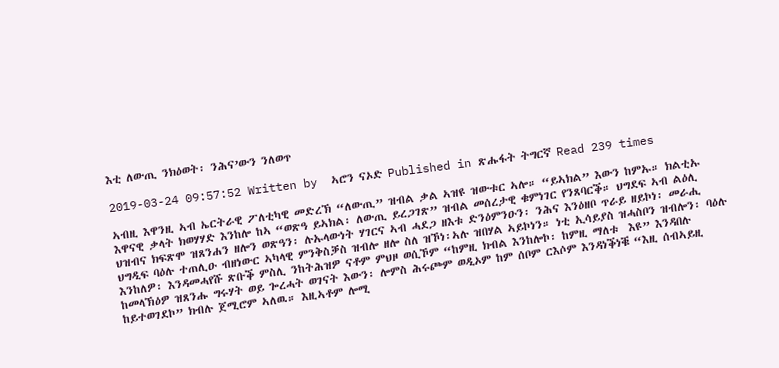እቲ ለውጢ ንክዕወት፡ ንሕና’ውን ንለወጥ

2019-03-24 09:57:52 Written by  ኣሮን ናኦድ Published in ጽሑፋት ትግርኛ Read 239 times

ኣብዚ እዋንዚ ኣብ ኤርትራዊ ፖለቲካዊ መድረኽ “ለውጢ” ዝብል ቃል ኣዝዩ ዝውቱር ኣሎ። “ይኣክል” እውን ከምኡ። ክልቲኡ እዋናዊ ቃላት ክወሃሃድ እንከሎ ከኣ “ወጽዓ ይኣክል፡ ለውጢ ይረጋገጽ” ዝብል መሰረታዊ ቁምነገር የንጸባርቕ። ህግደፍ ኣብ ልዕሊ ህዝብና ክፍጽሞ ዝጸንሐን ዘሎን ወጽዓን፡ ሉኡላውነት ሃገርና ኣብ ሓደጋ ዘእቱ ድንዕምንዑን፡ ንሕና እንዕዘቦ ጥራይ ዘይኮነ፡ መራሒ ህግዲፍ ባዕሉ ተጠሊዑ ብዘነውር ኣካላዊ ምንቅስቓስ ዝብሎ ዘሎ ስለ ዝኾነ፡ኣሉ ዝበሃል ኣይኮነን። ነቲ ኢሳይያስ ዝሓስቦን ዝብሎን፡ ባዕሉ እንከለዎ፡ እንዳመሓየሹ ጽቡቕ ምስሊ ንከትሕዝዎ ናቶም ምህዞ ወሲኾም “ከምዚ ክብል እንከሎኮ፡ ከምዚ ማለቱ  እዩ” እንዳበሉ ከመላኽዕዎ ዝጸንሑ ግሩሃት ወይ ጐረሓት ወገናት እውን፡ ሎምስ ሕሩጮም ወዲኦም ከም ሰቦም ርእሶም እንዳነቕነቑ “እዚ ሰብኣይዚ ከይተወገደኮ” ክብሉ ጀሚሮም ኣለዉ። እዚኣቶም ሎሚ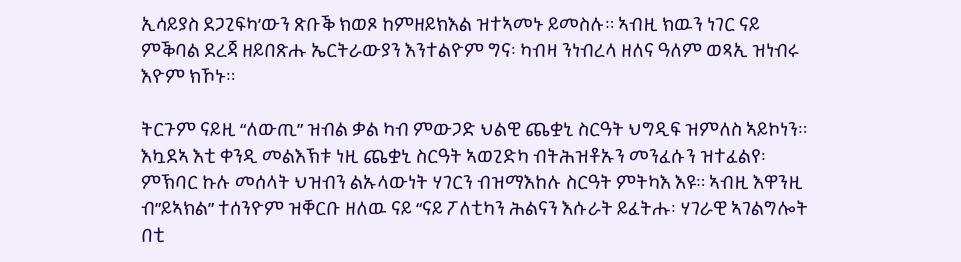ኢሳይያስ ደጋጊፍካ’ውን ጽቡቕ ክወጾ ከምዘይክእል ዝተኣመኑ ይመስሉ። ኣብዚ ክዉን ነገር ናይ ምቕባል ደረጃ ዘይበጽሑ ኤርትራውያን እንተልዮም ግና፡ ካብዛ ንነብረላ ዘለና ዓለም ወጻኢ ዝነብሩ እዮም ክኾኑ።

ትርጉም ናይዚ “ለውጢ” ዝብል ቃል ካብ ምውጋድ ህልዊ ጨቋኒ ስርዓት ህግዲፍ ዝምለስ ኣይኮነን። እኳደኣ እቲ ቀንዲ መልእኽቱ ነዚ ጨቋኒ ስርዓት ኣወጊድካ ብትሕዝቶኡን መንፈሱን ዝተፈልየ፡ ምኽባር ኩሉ መሰላት ህዝብን ልኡላውነት ሃገርን ብዝማእከሉ ስርዓት ምትካእ እዩ። ኣብዚ እዋንዚ ብ”ይኣክል” ተሰንዮም ዝቐርቡ ዘለዉ ናይ “ናይ ፖለቲካን ሕልናን እሱራት ይፈትሑ፡ ሃገራዊ ኣገልግሎት በቲ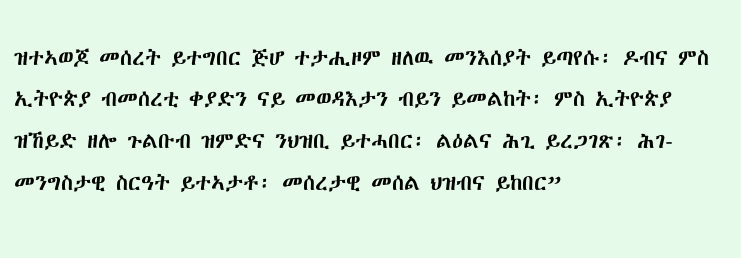ዝተኣወጆ መሰረት ይተግበር ጅሆ ተታሒዞም ዘለዉ መንእሰያት ይጣየሱ፡ ዶብና ምስ ኢትዮጵያ ብመሰረቲ ቀያድን ናይ መወዳእታን ብይን ይመልከት፡ ምስ ኢትዮጵያ ዝኸይድ ዘሎ ጉልቡብ ዝምድና ንህዝቢ ይተሓበር፡ ልዕልና ሕጊ ይረጋገጽ፡ ሕገ-መንግስታዊ ስርዓት ይተኣታቶ፡ መሰረታዊ መሰል ህዝብና ይከበር”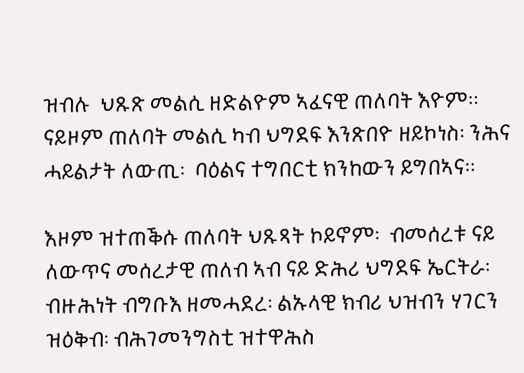ዝብሉ  ህጹጽ መልሲ ዘድልዮም ኣፈናዊ ጠለባት እዮም። ናይዞም ጠለባት መልሲ ካብ ህግደፍ እንጽበዮ ዘይኮነስ፡ ንሕና ሓይልታት ለውጢ፡  ባዕልና ተግበርቲ ክንከውን ይግበኣና።

እዞም ዝተጠቕሱ ጠለባት ህጹጻት ኮይኖም፡  ብመሰረቱ ናይ ለውጥና መሰረታዊ ጠለብ ኣብ ናይ ድሕሪ ህግደፍ ኤርትራ፡ ብዙሕነት ብግቡእ ዘመሓደረ፡ ልኡላዊ ክብሪ ህዝብን ሃገርን ዝዕቅብ፡ ብሕገመንግስቲ ዝተዋሕስ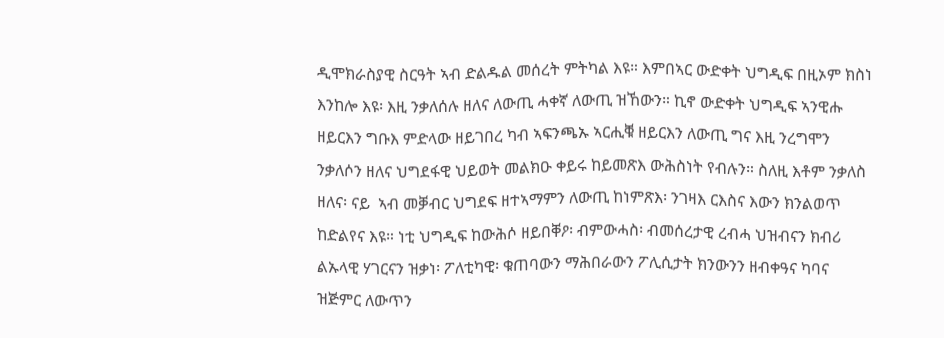ዲሞክራስያዊ ስርዓት ኣብ ድልዱል መሰረት ምትካል እዩ። እምበኣር ውድቀት ህግዲፍ በዚኦም ክስነ እንከሎ እዩ፡ እዚ ንቃለሰሉ ዘለና ለውጢ ሓቀኛ ለውጢ ዝኸውን። ኪኖ ውድቀት ህግዲፍ ኣንዊሑ ዘይርእን ግቡእ ምድላው ዘይገበረ ካብ ኣፍንጫኡ ኣርሒቑ ዘይርእን ለውጢ ግና እዚ ንረግሞን ንቃለሶን ዘለና ህግደፋዊ ህይወት መልክዑ ቀይሩ ከይመጽእ ውሕስነት የብሉን። ስለዚ እቶም ንቃለስ ዘለና፡ ናይ  ኣብ መቓብር ህግደፍ ዘተኣማምን ለውጢ ከነምጽእ፡ ንገዛእ ርእስና እውን ክንልወጥ ከድልየና እዩ። ነቲ ህግዲፍ ከውሕሶ ዘይበቐዖ፡ ብምውሓስ፡ ብመሰረታዊ ረብሓ ህዝብናን ክብሪ ልኡላዊ ሃገርናን ዝቃነ፡ ፖለቲካዊ፡ ቁጠባውን ማሕበራውን ፖሊሲታት ክንውንን ዘብቀዓና ካባና ዝጅምር ለውጥን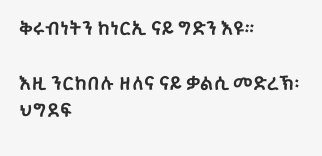ቅሩብነትን ከነርኢ ናይ ግድን እዩ።

እዚ ንርከበሉ ዘለና ናይ ቃልሲ መድረኽ፡ ህግደፍ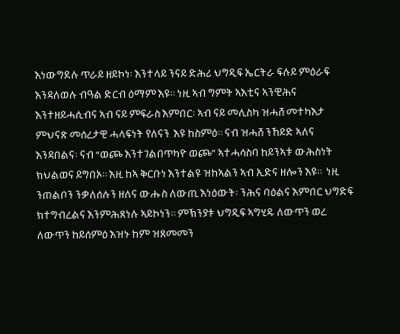እነውግደሉ ጥራይ ዘይኮነ፡ እንተላይ ንናይ ድሕሪ ህግዲፍ ኤርትራ ፍሉይ ምዕራፍ እንዳለወሉ ብዓል ድርብ ዕማም እዩ። ነዚ ኣብ ግምት ኣእቲና ኣንዊሕና እንተዘይሓሲብና ኣብ ናይ ምፍራስ እምበር፡ ኣብ ናይ መሊስካ ዝሓሸ መተካእታ ምህናጽ መሰረታዊ ሓላፍነት የለናን  እዩ ከስምዕ። ናብ ዝሓሸ ንኸይድ ኣለና እንዳበልና፡ ናብ “ወጮ እንተገልበጥካዮ ወጮ” ኣተሓሳስባ ከይንኣቱ ውሕስነት ክህልወና ይግበኦ። እዚ ከኣ ቅርቡነ እንተልዩ ዝከኣልን ኣብ ኢድና ዘሎን እዩ።  ነዚ ንጠልቦን ንቃለሰሉን ዘለና ውሑስ ለውጢ እነዕውት፡ ንሕና ባዕልና እምበር ህግድፍ ክተግብረልና እንምሕጸነሉ ኣይኮነን። ምኽንያቱ ህግዲፍ ኣግሂዱ ለውጥን ወረ ለውጥን ከይሰምዕ እዝኑ ከም ዝጸመመን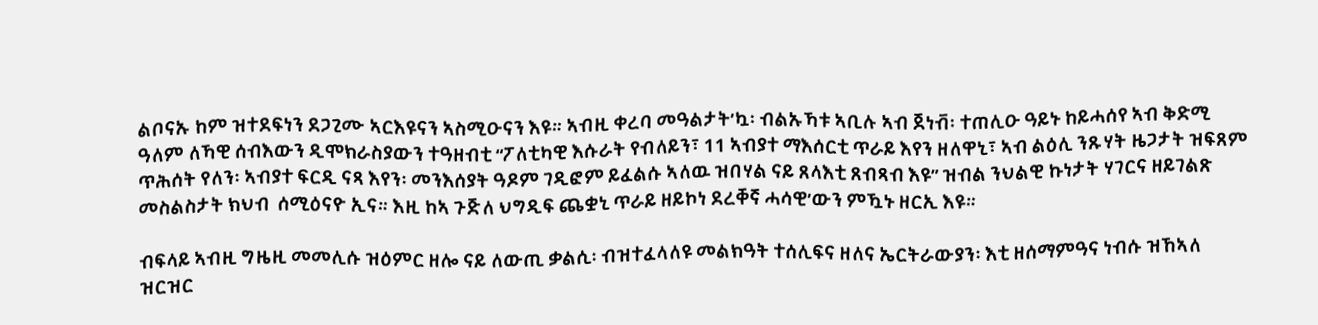ልቦናኡ ከም ዝተደፍነን ደጋጊሙ ኣርእዩናን ኣስሚዑናን እዩ። ኣብዚ ቀረባ መዓልታት’ኳ፡ ብልኡኻቱ ኣቢሉ ኣብ ጀነቭ፡ ተጠሊዑ ዓይኑ ከይሓሰየ ኣብ ቅድሚ ዓለም ለኻዊ ሰብእውን ዲሞክራስያውን ተዓዘብቲ “ፖለቲካዊ እሱራት የብለይን፣ 11 ኣብያተ ማእሰርቲ ጥራይ እየን ዘለዋኒ፣ ኣብ ልዕሊ ንጹሃት ዜጋታት ዝፍጸም ጥሕሰት የለን፡ ኣብያተ ፍርዲ ናጻ እየን፡ መንእሰያት ዓዶም ገዲፎም ይፈልሱ ኣለዉ ዝበሃል ናይ ጸላእቲ ጸብጻብ እዩ” ዝብል ንህልዊ ኩነታት ሃገርና ዘይገልጽ መስልስታት ክህብ  ሰሚዕናዮ ኢና። እዚ ከኣ ጉጅለ ህግዲፍ ጨቋኒ ጥራይ ዘይኮነ ደረቐኛ ሓሳዊ’ውን ምዃኑ ዘርኢ እዩ።

ብፍላይ ኣብዚ ግዜዚ መመሊሱ ዝዕምር ዘሎ ናይ ለውጢ ቃልሲ፡ ብዝተፈላለዩ መልክዓት ተሰሊፍና ዘለና ኤርትራውያን፡ እቲ ዘሰማምዓና ነብሱ ዝኸኣለ ዝርዝር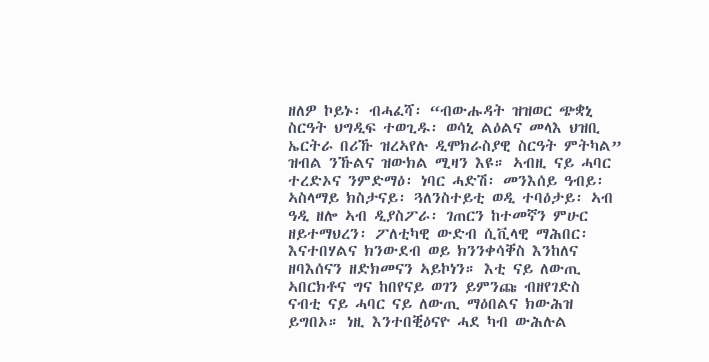ዘለዎ ኮይኑ፡ ብሓፈሻ፡ “ብውሑዳት ዝዝወር ጭቋኒ ስርዓት ህግዲፍ ተወጊዱ፡ ወሳኒ ልዕልና መላእ ህዝቢ ኤርትራ በሪኹ ዝረኣየሉ ዲሞክራስያዊ ስርዓት ምትካል” ዝብል ንኹልና ዝውክል ሚዛን እዩ። ኣብዚ ናይ ሓባር ተረድኦና ንምድማዕ፡ ነባር ሓድሽ፡ መንእሰይ ዓብይ፡ ኣስላማይ ክስታናይ፡ ጓለንስተይቲ ወዲ ተባዕታይ፡ ኣብ ዓዲ ዘሎ ኣብ ዲያስፖራ፡ ገጠርን ከተመኛን ምሁር ዘይተማህረን፡ ፖለቲካዊ ውድብ ሲቪላዊ ማሕበር፡ እናተበሃልና ክንውደብ ወይ ክንንቀሳቐስ እንከለና ዘባእሰናን ዘድክመናን ኣይኮነን። እቲ ናይ ለውጢ ኣበርክቶና ግና ከበየናይ ወገን ይምንጩ ብዘየገድስ  ናብቲ ናይ ሓባር ናይ ለውጢ ማዕበልና ክውሕዝ ይግበኦ። ነዚ እንተበቒዕናዮ ሓደ ካብ ውሕሉል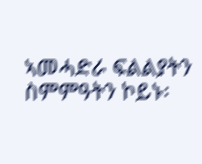ኣመሓድራ ፍልልያትን ስምምዓትን ኮይኑ፡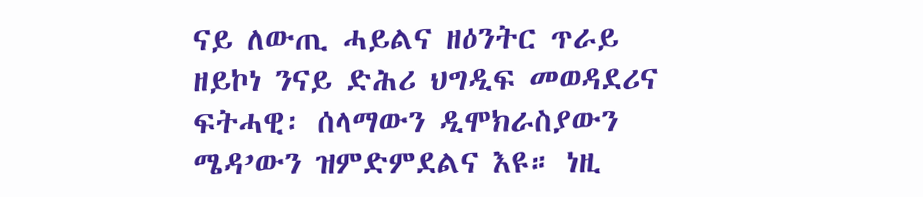ናይ ለውጢ ሓይልና ዘዕንትር ጥራይ ዘይኮነ ንናይ ድሕሪ ህግዲፍ መወዳደሪና ፍትሓዊ፡ ሰላማውን ዲሞክራስያውን ሜዳ’ውን ዝምድምደልና እዩ። ነዚ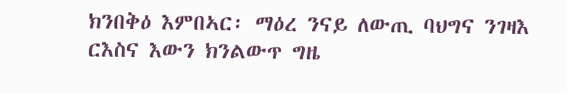ክንበቅዕ እምበኣር፡ ማዕረ ንናይ ለውጢ ባህግና ንገዛእ ርእስና እውን ክንልውጥ ግዜ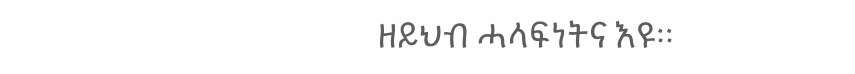ዘይህብ ሓላፍነትና እዩ።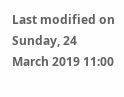Last modified on Sunday, 24 March 2019 11:00